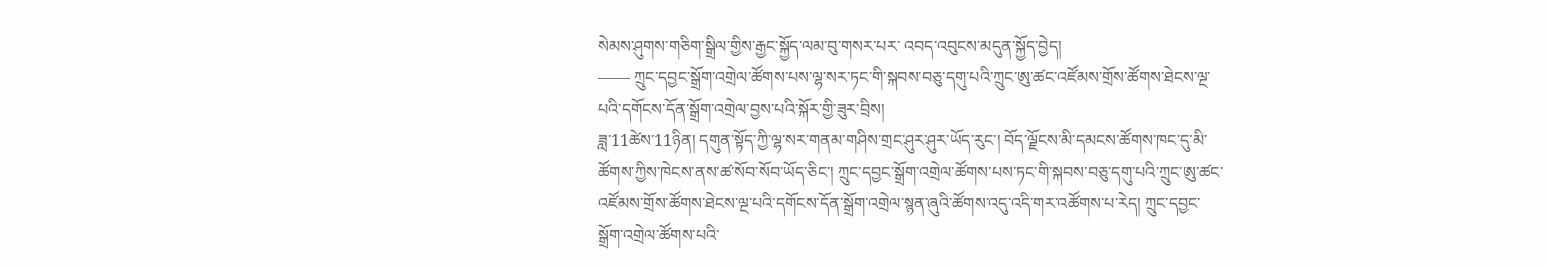སེམས་ཤུགས་གཅིག་སྒྲིལ་གྱིས་རྒྱང་སྐྱོད་ལམ་བུ་གསར་པར་ འབད་འབུངས་མདུན་སྐྱོད་བྱེད།
—— ཀྲུང་དབྱང་སྒྲོག་འགྲེལ་ཚོགས་པས་ལྷ་སར་ཏང་གི་སྐབས་བཅུ་དགུ་པའི་ཀྲུང་ཨུ་ཚང་འཛོམས་གྲོས་ཚོགས་ཐེངས་ལྔ་པའི་དགོངས་དོན་སྒྲོག་འགྲེལ་བྱས་པའི་སྐོར་གྱི་ཟུར་བྲིས།
ཟླ་11ཚེས་11ཉིན། དགུན་སྟོད་ཀྱི་ལྷ་སར་གནམ་གཤིས་གྲང་ཤུར་ཤུར་ཡོད་རུང་། བོད་ལྗོངས་མི་དམངས་ཚོགས་ཁང་དུ་མི་ཚོགས་ཀྱིས་ཁེངས་ནས་ཚ་སོབ་སོབ་ཡོད་ཅིང་། ཀྲུང་དབྱང་སྒྲོག་འགྲེལ་ཚོགས་པས་ཏང་གི་སྐབས་བཅུ་དགུ་པའི་ཀྲུང་ཨུ་ཚང་འཛོམས་གྲོས་ཚོགས་ཐེངས་ལྔ་པའི་དགོངས་དོན་སྒྲོག་འགྲེལ་སྙན་ཞུའི་ཚོགས་འདུ་འདི་གར་འཚོགས་པ་རེད། ཀྲུང་དབྱང་སྒྲོག་འགྲེལ་ཚོགས་པའི་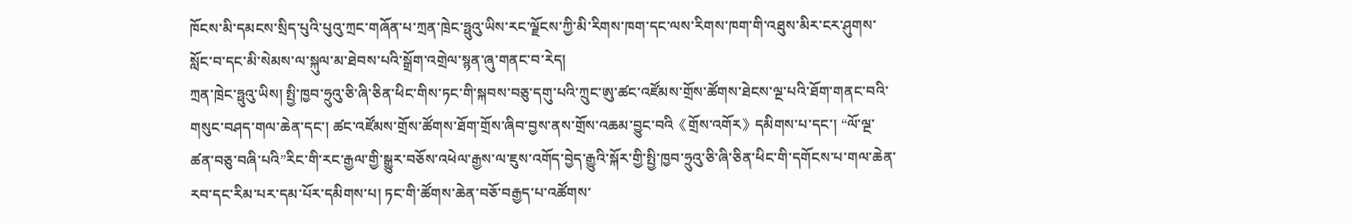ཁོངས་མི་དམངས་སྲིད་པུའི་པུའུ་ཀྲང་གཞོན་པ་ཀྲན་ཁྲེང་ཧྥུའུ་ཡིས་རང་ལྗོངས་ཀྱི་མི་རིགས་ཁག་དང་ལས་རིགས་ཁག་གི་འཐུས་མིར་ངར་ཤུགས་སློང་བ་དང་མི་སེམས་ལ་སྐུལ་མ་ཐེབས་པའི་སྒྲོག་འགྲེལ་སྙན་ཞུ་གནང་བ་རེད།
ཀྲན་ཁྲེང་ཧྥུའུ་ཡིས། སྤྱི་ཁྱབ་ཧྲུའུ་ཅི་ཞི་ཅིན་ཕིང་གིས་ཏང་གི་སྐབས་བཅུ་དགུ་པའི་ཀྲུང་ཨུ་ཚང་འཛོམས་གྲོས་ཚོགས་ཐེངས་ལྔ་པའི་ཐོག་གནང་བའི་གསུང་བཤད་གལ་ཆེན་དང་། ཚང་འཛོམས་གྲོས་ཚོགས་ཐོག་གྲོས་ཞིབ་བྱས་ནས་གྲོས་འཆམ་བྱུང་བའི《གྲོས་འགོར》དམིགས་པ་དང་། “ལོ་ལྔ་ཚན་བཅུ་བཞི་པའི”རིང་གི་རང་རྒྱལ་གྱི་སྒྱུར་བཅོས་འཕེལ་རྒྱས་ལ་ཇུས་འགོད་བྱེད་རྒྱུའི་སྐོར་གྱི་སྤྱི་ཁྱབ་ཧྲུའུ་ཅི་ཞི་ཅིན་ཕིང་གི་དགོངས་པ་གལ་ཆེན་རབ་དང་རིམ་པར་དམ་པོར་དམིགས་པ། ཏང་གི་ཚོགས་ཆེན་བཅོ་བརྒྱད་པ་འཚོགས་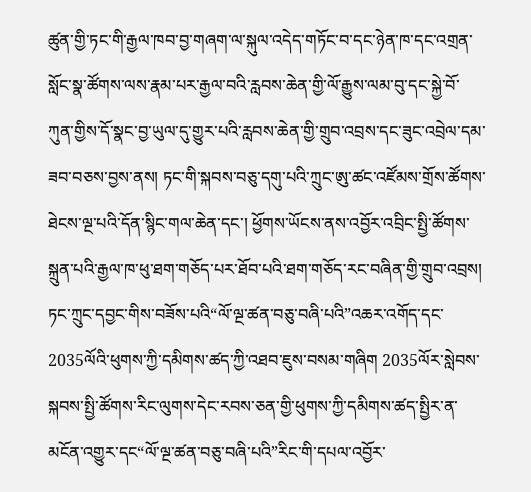ཚུན་གྱི་ཏང་གི་རྒྱལ་ཁབ་བྱ་གཞག་ལ་སྐུལ་འདེད་གཏོང་བ་དང་ཉེན་ཁ་དང་འགྲན་སློང་སྣ་ཚོགས་ལས་རྣམ་པར་རྒྱལ་བའི་རླབས་ཆེན་གྱི་ལོ་རྒྱུས་ལམ་བུ་དང་སྐྱེ་བོ་ཀུན་གྱིས་དོ་སྣང་བྱ་ཡུལ་དུ་གྱུར་པའི་རླབས་ཆེན་གྱི་གྲུབ་འབྲས་དང་ཟུང་འབྲེལ་དམ་ཟབ་བཅས་བྱས་ནས། ཏང་གི་སྐབས་བཅུ་དགུ་པའི་ཀྲུང་ཨུ་ཚང་འཛོམས་གྲོས་ཚོགས་ཐེངས་ལྔ་པའི་དོན་སྙིང་གལ་ཆེན་དང་། ཕྱོགས་ཡོངས་ནས་འབྱོར་འབྲིང་སྤྱི་ཚོགས་སྐྲུན་པའི་རྒྱལ་ཁ་ཕུ་ཐག་གཅོད་པར་ཐོབ་པའི་ཐག་གཅོད་རང་བཞིན་གྱི་གྲུབ་འབྲས། ཏང་ཀྲུང་དབྱང་གིས་བཟོས་པའི“ལོ་ལྔ་ཚན་བཅུ་བཞི་པའི”འཆར་འགོད་དང་2035ལོའི་ཕུགས་ཀྱི་དམིགས་ཚད་ཀྱི་འཐབ་ཇུས་བསམ་གཞིག 2035ལོར་སླེབས་སྐབས་སྤྱི་ཚོགས་རིང་ལུགས་དེང་རབས་ཅན་གྱི་ཕུགས་ཀྱི་དམིགས་ཚད་སྤྱིར་ན་མངོན་འགྱུར་དང“ལོ་ལྔ་ཚན་བཅུ་བཞི་པའི”རིང་གི་དཔལ་འབྱོར་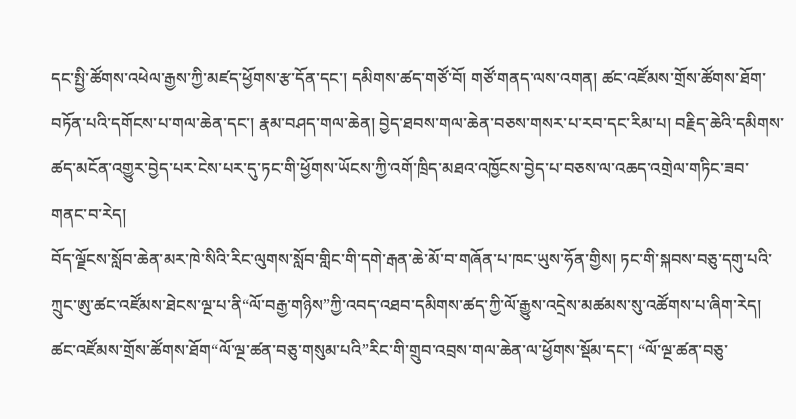དང་སྤྱི་ཚོགས་འཕེལ་རྒྱས་ཀྱི་མཛད་ཕྱོགས་རྩ་དོན་དང་། དམིགས་ཚད་གཙོ་བོ། གཙོ་གནད་ལས་འགན། ཚང་འཛོམས་གྲོས་ཚོགས་ཐོག་བཏོན་པའི་དགོངས་པ་གལ་ཆེན་དང་། རྣམ་བཤད་གལ་ཆེན། བྱེད་ཐབས་གལ་ཆེན་བཅས་གསར་པ་རབ་དང་རིམ་པ། བརྗིད་ཆེའི་དམིགས་ཚད་མངོན་འགྱུར་བྱེད་པར་ངེས་པར་དུ་ཏང་གི་ཕྱོགས་ཡོངས་ཀྱི་འགོ་ཁྲིད་མཐའ་འཁྱོངས་བྱེད་པ་བཅས་ལ་འཆད་འགྲེལ་གཏིང་ཟབ་གནང་བ་རེད།
བོད་ལྗོངས་སློབ་ཆེན་མར་ཁེ་སིའི་རིང་ལུགས་སློབ་གླིང་གི་དགེ་རྒན་ཆེ་མོ་བ་གཞོན་པ་ཁང་ཡུས་ཧོན་གྱིས། ཏང་གི་སྐབས་བཅུ་དགུ་པའི་ཀྲུང་ཨུ་ཚང་འཛོམས་ཐེངས་ལྔ་པ་ནི“ལོ་བརྒྱ་གཉིས”ཀྱི་འབད་འཐབ་དམིགས་ཚད་ཀྱི་ལོ་རྒྱུས་འདྲེས་མཚམས་སུ་འཚོགས་པ་ཞིག་རེད། ཚང་འཛོམས་གྲོས་ཚོགས་ཐོག“ལོ་ལྔ་ཚན་བཅུ་གསུམ་པའི”རིང་གི་གྲུབ་འབྲས་གལ་ཆེན་ལ་ཕྱོགས་སྡོམ་དང་། “ལོ་ལྔ་ཚན་བཅུ་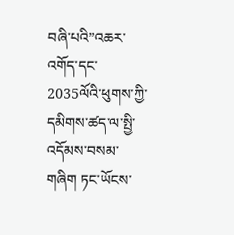བཞི་པའི”འཆར་འགོད་དང་2035ལོའི་ཕུགས་ཀྱི་དམིགས་ཚད་ལ་སྤྱི་འདོམས་བསམ་གཞིག ཏང་ཡོངས་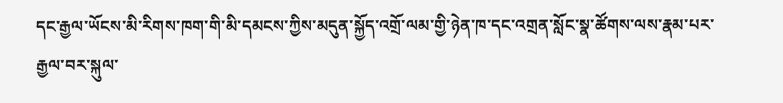དང་རྒྱལ་ཡོངས་མི་རིགས་ཁག་གི་མི་དམངས་ཀྱིས་མདུན་སྐྱོད་འགྲོ་ལམ་གྱི་ཉེན་ཁ་དང་འགྲན་སློང་སྣ་ཚོགས་ལས་རྣམ་པར་རྒྱལ་བར་སྐུལ་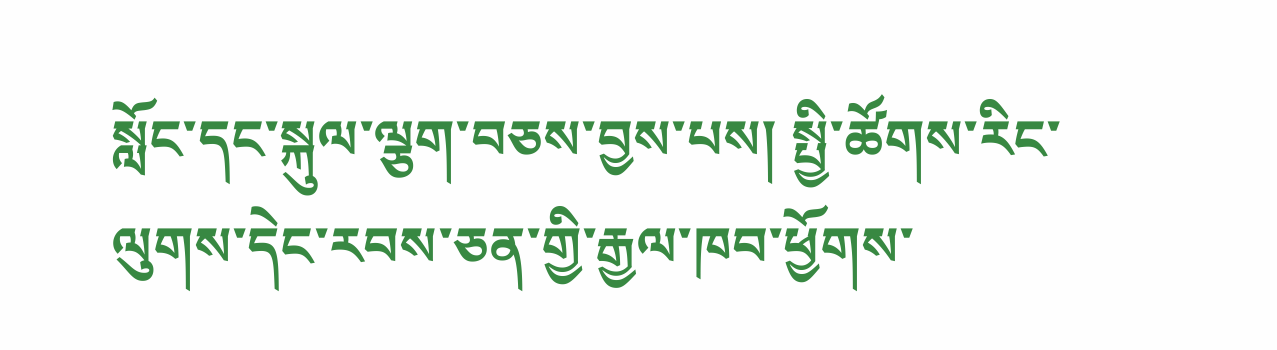སློང་དང་སྐུལ་ལྕག་བཅས་བྱས་པས། སྤྱི་ཚོགས་རིང་ལུགས་དེང་རབས་ཅན་གྱི་རྒྱལ་ཁབ་ཕྱོགས་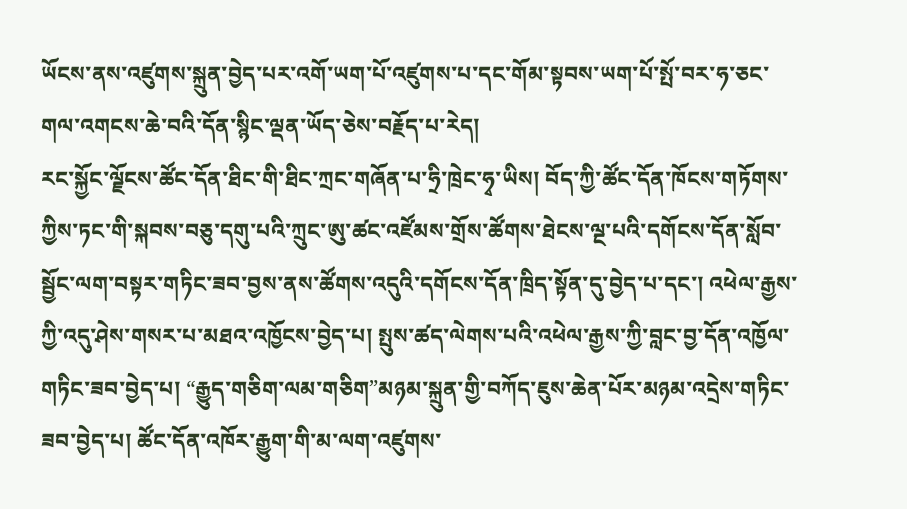ཡོངས་ནས་འཛུགས་སྐྲུན་བྱེད་པར་འགོ་ཡག་པོ་འཛུགས་པ་དང་གོམ་སྟབས་ཡག་པོ་སྤོ་བར་ཧ་ཅང་གལ་འགངས་ཆེ་བའི་དོན་སྙིང་ལྡན་ཡོད་ཅེས་བརྗོད་པ་རེད།
རང་སྐྱོང་ལྗོངས་ཚོང་དོན་ཐིང་གི་ཐིང་ཀྲང་གཞོན་པ་ཧྲི་ཁྲེང་ཧྭ་ཡིས། བོད་ཀྱི་ཚོང་དོན་ཁོངས་གཏོགས་ཀྱིས་ཏང་གི་སྐབས་བཅུ་དགུ་པའི་ཀྲུང་ཨུ་ཚང་འཛོམས་གྲོས་ཚོགས་ཐེངས་ལྔ་པའི་དགོངས་དོན་སློབ་སྦྱོང་ལག་བསྟར་གཏིང་ཟབ་བྱས་ནས་ཚོགས་འདུའི་དགོངས་དོན་ཁྲིད་སྟོན་དུ་བྱེད་པ་དང་། འཕེལ་རྒྱས་ཀྱི་འདུ་ཤེས་གསར་པ་མཐའ་འཁྱོངས་བྱེད་པ། སྤུས་ཚད་ལེགས་པའི་འཕེལ་རྒྱས་ཀྱི་བླང་བྱ་དོན་འཁྱོལ་གཏིང་ཟབ་བྱེད་པ། “རྒྱུད་གཅིག་ལམ་གཅིག”མཉམ་སྐྲུན་གྱི་བཀོད་ཇུས་ཆེན་པོར་མཉམ་འདྲེས་གཏིང་ཟབ་བྱེད་པ། ཚོང་དོན་འཁོར་རྒྱུག་གི་མ་ལག་འཛུགས་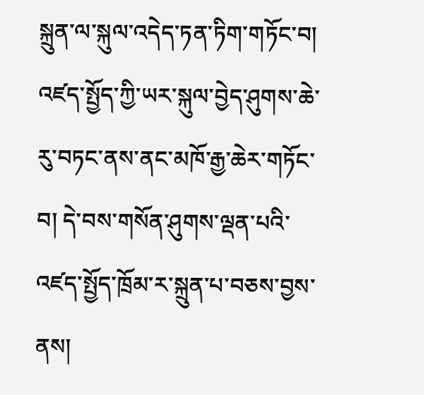སྐྲུན་ལ་སྐུལ་འདེད་ཏན་ཏིག་གཏོང་བ། འཛད་སྤྱོད་ཀྱི་ཡར་སྐུལ་བྱེད་ཤུགས་ཆེ་རུ་བཏང་ནས་ནང་མཁོ་རྒྱ་ཆེར་གཏོང་བ། དེ་བས་གསོན་ཤུགས་ལྡན་པའི་འཛད་སྤྱོད་ཁྲོམ་ར་སྐྲུན་པ་བཅས་བྱས་ནས།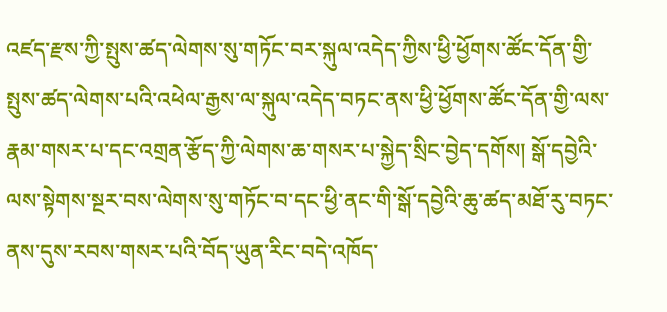འཛད་རྫས་ཀྱི་སྤུས་ཚད་ལེགས་སུ་གཏོང་བར་སྐུལ་འདེད་ཀྱིས་ཕྱི་ཕྱོགས་ཚོང་དོན་གྱི་སྤུས་ཚད་ལེགས་པའི་འཕེལ་རྒྱས་ལ་སྐུལ་འདེད་བཏང་ནས་ཕྱི་ཕྱོགས་ཚོང་དོན་གྱི་ལས་རྣམ་གསར་པ་དང་འགྲན་རྩོད་ཀྱི་ལེགས་ཆ་གསར་པ་སྐྱེད་སྲིང་བྱེད་དགོས། སྒོ་དབྱེའི་ལས་སྟེགས་སྔར་བས་ལེགས་སུ་གཏོང་བ་དང་ཕྱི་ནང་གི་སྒོ་དབྱེའི་ཆུ་ཚད་མཐོ་རུ་བཏང་ནས་དུས་རབས་གསར་པའི་བོད་ཡུན་རིང་བདེ་འཁོད་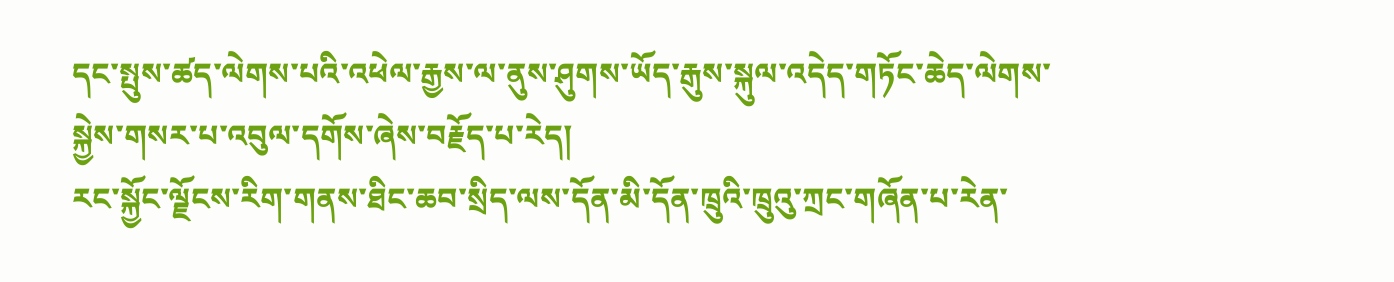དང་སྤུས་ཚད་ལེགས་པའི་འཕེལ་རྒྱས་ལ་ནུས་ཤུགས་ཡོད་རྒུས་སྐུལ་འདེད་གཏོང་ཆེད་ལེགས་སྐྱེས་གསར་པ་འབུལ་དགོས་ཞེས་བརྗོད་པ་རེད།
རང་སྐྱོང་ལྗོངས་རིག་གནས་ཐིང་ཆབ་སྲིད་ལས་དོན་མི་དོན་ཁྲུའི་ཁྲུའུ་ཀྲང་གཞོན་པ་རེན་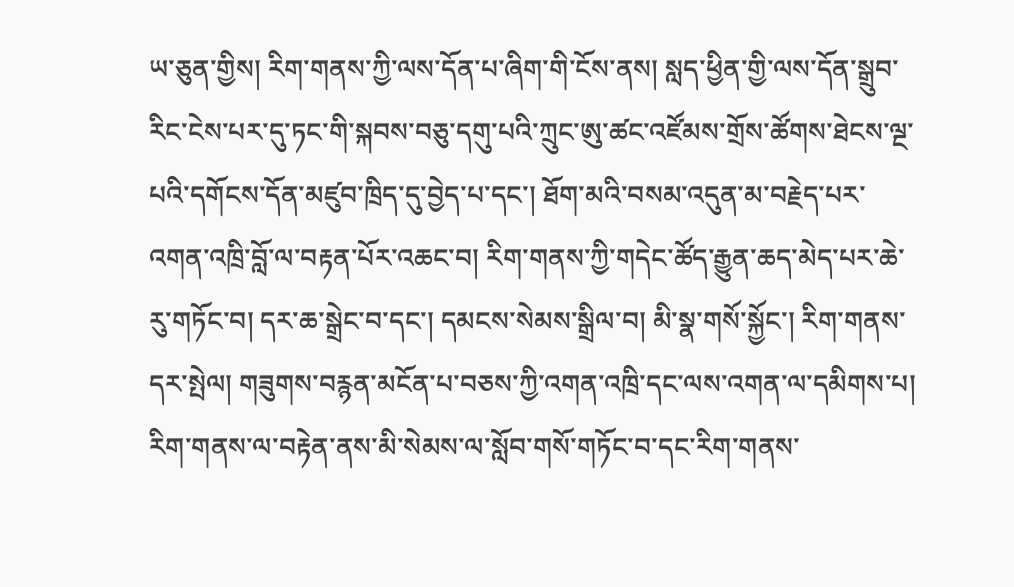ཡ་ཅུན་གྱིས། རིག་གནས་ཀྱི་ལས་དོན་པ་ཞིག་གི་ངོས་ནས། སླད་ཕྱིན་གྱི་ལས་དོན་སྒྲུབ་རིང་ངེས་པར་དུ་ཏང་གི་སྐབས་བཅུ་དགུ་པའི་ཀྲུང་ཨུ་ཚང་འཛོམས་གྲོས་ཚོགས་ཐེངས་ལྔ་པའི་དགོངས་དོན་མཛུབ་ཁྲིད་དུ་བྱེད་པ་དང་། ཐོག་མའི་བསམ་འདུན་མ་བརྗེད་པར་འགན་འཁྲི་བློ་ལ་བརྟན་པོར་འཆང་བ། རིག་གནས་ཀྱི་གདེང་ཚོད་རྒྱུན་ཆད་མེད་པར་ཆེ་རུ་གཏོང་བ། དར་ཆ་སྒྲེང་བ་དང་། དམངས་སེམས་སྒྲིལ་བ། མི་སྣ་གསོ་སྐྱོང་། རིག་གནས་དར་སྤེལ། གཟུགས་བརྙན་མངོན་པ་བཅས་ཀྱི་འགན་འཁྲི་དང་ལས་འགན་ལ་དམིགས་པ། རིག་གནས་ལ་བརྟེན་ནས་མི་སེམས་ལ་སློབ་གསོ་གཏོང་བ་དང་རིག་གནས་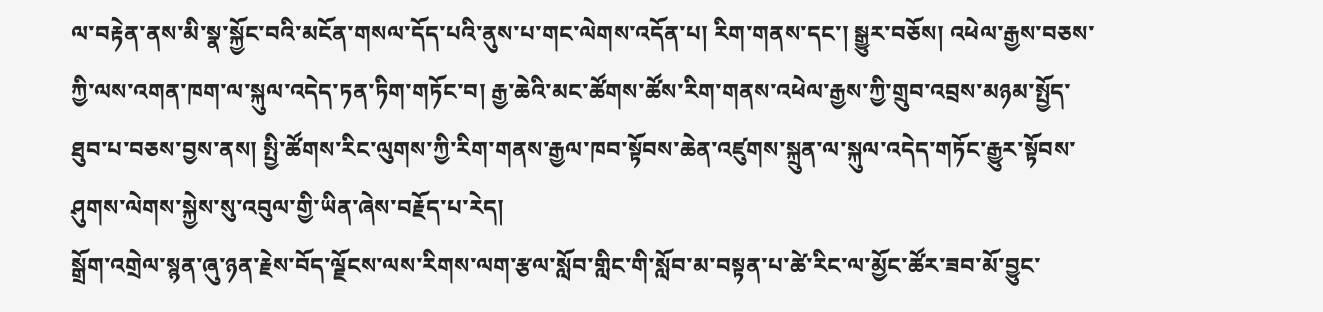ལ་བརྟེན་ནས་མི་སྣ་སྐྱོང་བའི་མངོན་གསལ་དོད་པའི་ནུས་པ་གང་ལེགས་འདོན་པ། རིག་གནས་དང་། སྒྱུར་བཅོས། འཕེལ་རྒྱས་བཅས་ཀྱི་ལས་འགན་ཁག་ལ་སྐུལ་འདེད་ཏན་ཏིག་གཏོང་བ། རྒྱ་ཆེའི་མང་ཚོགས་ཚོས་རིག་གནས་འཕེལ་རྒྱས་ཀྱི་གྲུབ་འབྲས་མཉམ་སྤྱོད་ཐུབ་པ་བཅས་བྱས་ནས། སྤྱི་ཚོགས་རིང་ལུགས་ཀྱི་རིག་གནས་རྒྱལ་ཁབ་སྟོབས་ཆེན་འཛུགས་སྐྲུན་ལ་སྐུལ་འདེད་གཏོང་རྒྱུར་སྟོབས་ཤུགས་ལེགས་སྐྱེས་སུ་འབུལ་གྱི་ཡིན་ཞེས་བརྗོད་པ་རེད།
སྒྲོག་འགྲེལ་སྙན་ཞུ་ཉན་རྗེས་བོད་ལྗོངས་ལས་རིགས་ལག་རྩལ་སློབ་གླིང་གི་སློབ་མ་བསྟན་པ་ཚེ་རིང་ལ་མྱོང་ཚོར་ཟབ་མོ་བྱུང་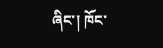ཞིང་། ཁོང་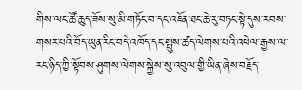གིས་ལང་ཚོ་ཆུད་ཟོས་སུ་མི་གཏོང་བ་དང་འཇོན་ཐང་ཆེ་རུ་བཏང་སྟེ་དུས་རབས་གསར་པའི་བོད་ཡུན་རིང་བདེ་འཁོད་དང་སྤུས་ཚད་ལེགས་པའི་འཕེལ་རྒྱས་ལ་རང་ཉིད་ཀྱི་སྟོབས་ཤུགས་ལེགས་སྐྱེས་སུ་འབུལ་གྱི་ཡིན་ཞེས་བརྗོད་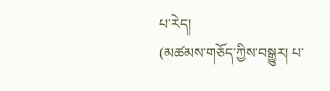པ་རེད།
(མཚམས་གཅོད་ཀྱིས་བསྒྱུར། པ་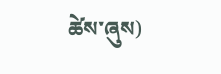ཚེས་ཞུས)